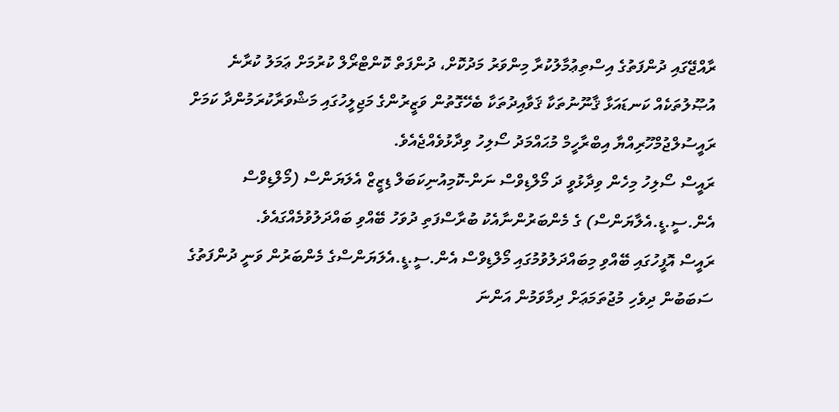ރާއްޖޭގައި ދުންފަތުގެ އިސްތިޢުމާލުކުރާ މިންވަރު މަދުކޮށް، ދުންފަތް ކޮންޓްރޯލް ކުރުމަށް ޢަމަލު ކުރާނެ އުޞޫލުތަކެއް ކަނޑައަޅާ ޤާނޫނުތަކާ ޤަވާއިދުތަކާ ބެހޭގޮތުން ވަޒީރުންގެ މަޖިލީހުގައި މަޝްވަރާކުރަމުންދާ ކަމަށް ރައީސުލްޖުމްހޫރިއްޔާ އިބްރާހީމް މުޙައްމަދު ސޯލިހު ވިދާޅުވެއްޖެއެވެ.
ރައީސް ސޯލިހު މިހެން ވިދާޅުވީ ދަ މޯލްޑިވްސް ނަން-ކޮމިއުނިކަބަލް ޑިޒީޒް އެލަޔަންސް (މޯލްޑިވްސް އެން.ސީ.ޑީ.އެލާޔަންސް) ގެ މެންބަރުންނާއެކު ބުރާސްފަތި ދުވަހު ބޭއްވި ބައްދަލުވުމެއްގައެވެ.
ރައީސް އޮފީހުގައި ބޭއްވި މިބައްދަލުވުމުގައި މޯލްޑިވްސް އެން.ސީ.ޑީ.އެލަޔަންސްގެ މެންބަރުން ވަނީ ދުންފަތުގެ ސަބަބުން ދިވެހި މުޖުތަމަޢަށް ދިމާވަމުން އަންނަ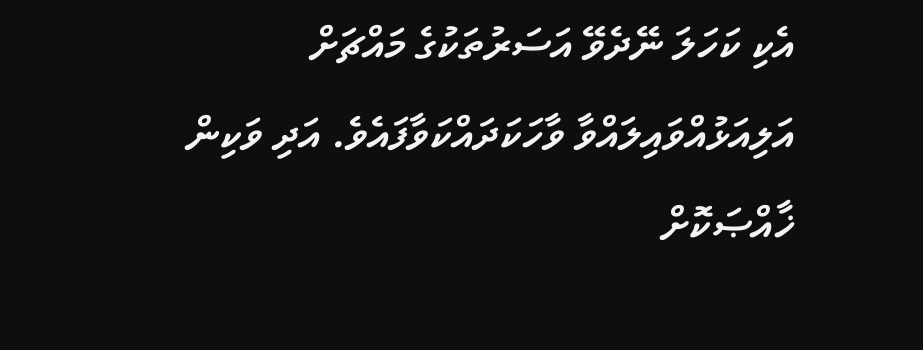އެކި ކަހަލަ ނޭދެވޭ އަސަރުތަކުގެ މައްޗަށް އަލިއަޅުއްވައިލައްވާ ވާހަކަދައްކަވާފައެވެ. އަދި ވަކިން ޚާއްޞަކޮށް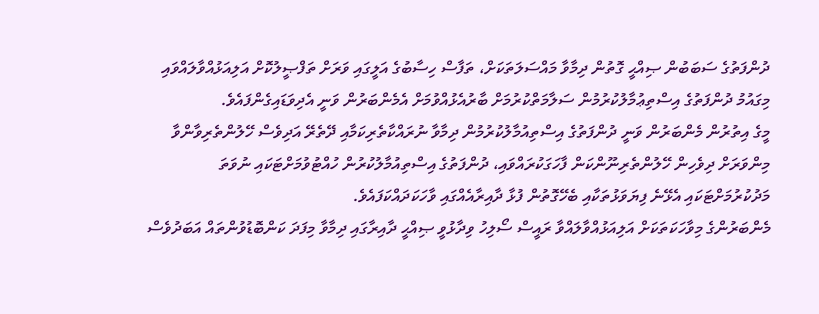ދުންފަތުގެ ސަބަބުން ޞިއްޙީ ގޮތުން ދިމާވާ މައްސަލަތަކަށް، ތަފާސް ހިސާބުގެ އަލީގައި ވަރަށް ތަފްޞީލުކޮށް އަލިއަޅުއްވާލައްވައި މިގައުމު ދުންފަތުގެ އިސްތިޢުމާލުކުރުމުން ސަލާމަތްކުރުމަށް ބާރުއެޅުއްވުމަށް އެމެންބަރުން ވަނީ އެދިވަޑައިގެންފައެވެ.
މީގެ އިތުރުން މެންބަރުން ވަނީ ދުންފަތުގެ އިސްތިއުމާލުކުރުމުން ދިމާވާ ނުރައްކާތެރިކަމާއި ދޭތެރޭ އަދިވެސް ހޭލުންތެރިވާންވާ މިންވަރަށް ދިވެހިން ހޭލުންތެރިނޫންކަން ފާހަގަކުރައްވައި، ދުންފަތުގެ އިސްތިއުމާލުކުރުން ހުއްޓުވުމަށްޓަކައި ނުވަތަ މަދުކުރުމަށްޓަކައި އެޅޭނެ ފިޔަވަޅުތަކާއި ބެހޭގޮތުން ފުޅާ ދާއިރާއެއްގައި ވާހަކަދައްކަފައެވެ.
މެންބަރުންގެ މިވާހަކަތަކަށް އަލިއަޅުއްވާލައްވާ ރައީސް ސޯލިހު ވިދާޅުވީ ޞިއްޙީ ދާއިރާގައި ދިމާވާ މިފަދަ ކަންބޮޑުވުންތައް އަބަދުވެސް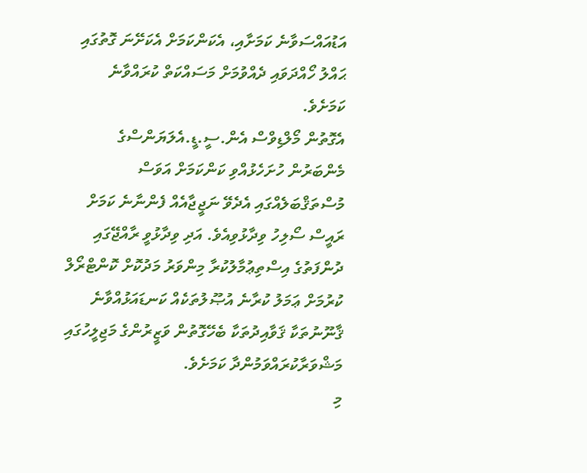އަޑުއައްސަވާނެ ކަމަށާއި، އެކަންކަމަށް އެކަށޭނަ ގޮތުގައި ޙައްލު ހޯއްދަވައި ދެއްވުމަށް މަސައްކަތް ކުރައްވާނެ ކަމަށެވެ.
އެގޮތުން މޯލްޑިވްސް އެން.ސީ.ޑީ.އެލަޔަންސްގެ މެންބަރުން ހުށަހެޅުއްވި ކަންކަމަށް އަވަސް މުސްތަޤްބަލެއްގައި އެދެވޭ ނަޖީޖާއެއް ފެންނާނެ ކަމަށް ރައީސް ސޯލިހު ވިދާޅުވިއެވެ. އަދި ވިދާޅުވީ ރާއްޖޭގައި ދުންފަތުގެ އިސްތިޢުމާލުކުރާ މިންވަރު މަދުކޮށް ކޮންޓްރޯލް ކުރުމަށް ޢަމަލު ކުރާނެ އުޞޫލުތަކެއް ކަނޑައަޅުއްވާނެ ޤާނޫނުތަކާ ޤަވާއިދުތަކާ ބެހޭގޮތުން ވަޒީރުންގެ މަޖިލީހުގައި މަޝްވަރާކުރައްވަމުންދާ ކަމަށެވެ.
މި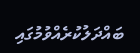ބައްދަލުކުރެއްވުމުގައި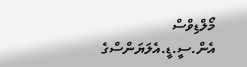މޯލްޑިވްސް އެން.ސީ.ޑީ.އެލަޔަންސްގެ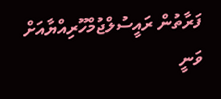ފަރާތުން ރައީސުލްޖުމްހޫރިއްޔާއަށް ވަނީ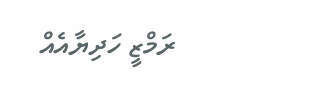ރަމްޒީ ހަދިޔާއެއް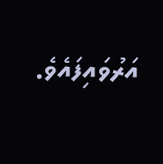އަރުވައިފައެވެ.